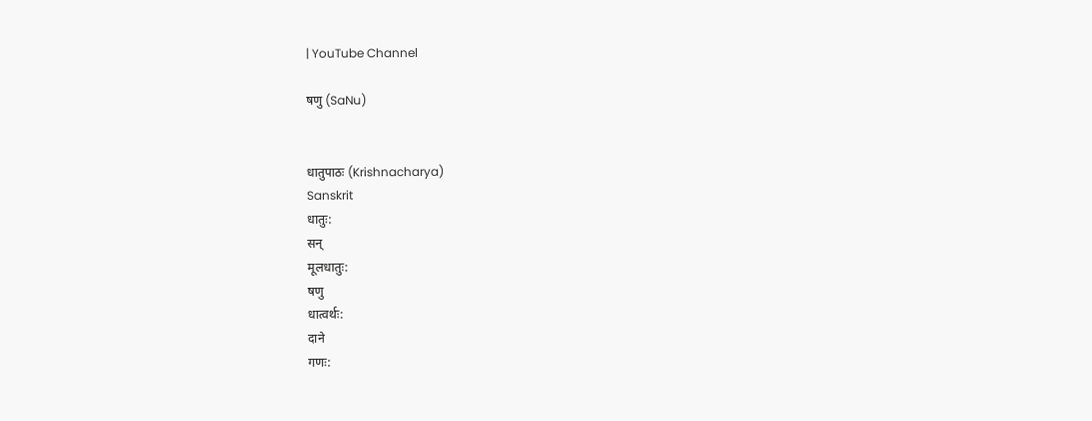| YouTube Channel

षणु (SaNu)


धातुपाठः (Krishnacharya)
Sanskrit
धातुः:
सन्
मूलधातुः:
षणु
धात्वर्थः:
दाने
गणः: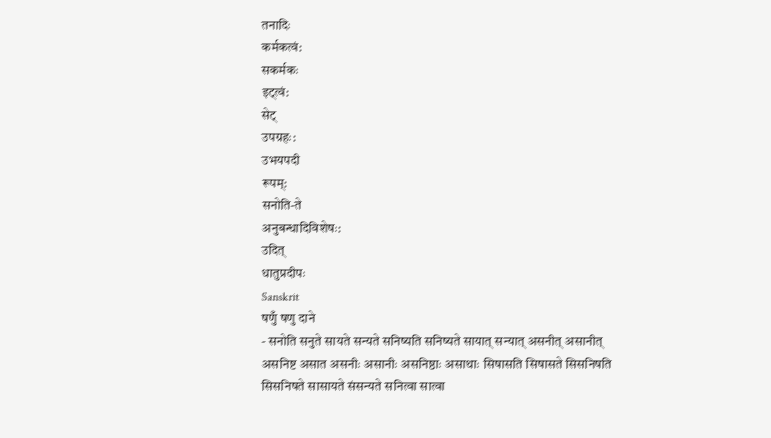तनादिः
कर्मकत्वं:
सकर्मकः
इट्त्वं:
सेट्
उपग्रहः:
उभयपदी
रूपम्:
सनोति-ते
अनुबन्धादिविशेषः:
उदित्
धातुप्रदीपः
Sanskrit
षणुँ षणु दाने
- सनोति सनुते सायते सन्यते सनिष्यति सनिष्यते सायात् सन्यात् असनीत् असानीत् असनिष्ट असात असनीः असानीः असनिष्ठाः असाथाः सिषासति सिषासते सिसनिषति सिसनिषते सासायते संसन्यते सनित्वा सात्वा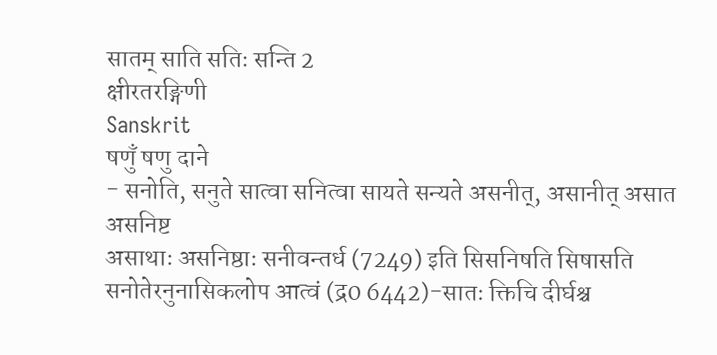सातम् साति सतिः सन्ति 2
क्षीरतरङ्गिणी
Sanskrit
षणुँ षणु दाने
- सनोति, सनुते सात्वा सनित्वा सायते सन्यते असनीत्, असानीत् असात असनिष्ट
असाथाः असनिष्ठाः सनीवन्तर्ध (7249) इति सिसनिषति सिषासति सनोतेरनुनासिकलोप आत्वं (द्र0 6442)-सातः क्तिचि दीर्घश्च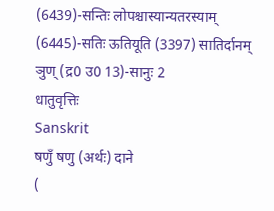(6439)-सन्तिः लोपश्चास्यान्यतरस्याम् (6445)-सतिः ऊतियूति (3397) सातिर्दानम् ञुण् (द्र0 उ0 13)-सानुः 2
धातुवृत्तिः
Sanskrit
षणुँ षणु (अर्थः) दाने
(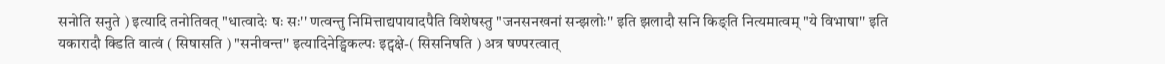सनोति सनुते ) इत्यादि तनोतिवत् "धात्वादेः षः सः'' णत्वन्तु निमित्ताद्यपायादपैति विशेषस्तु "जनसनखनां सन्झलोः'' इति झलादौ सनि किङ्ति नित्यमात्वम् "ये विभाषा'' इति यकारादौ क्डिति वात्वं ( सिषासति ) "सनीवन्त'' इत्यादिनेड्विकल्पः इट्पक्षे-( सिसनिषति ) अत्र षण्परत्वात्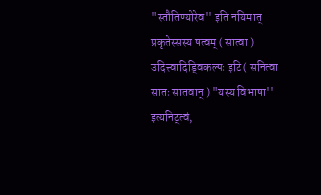"स्तौतिण्योरेव'' इति नयिमात् प्रकृतेस्सस्य षत्वम् ( सात्वा ) उदित्त्वादिड्विकल्पः इटि ( सनित्वा सातः सातवान् ) "यस्य विभाषा'' इत्यनिट्त्वं,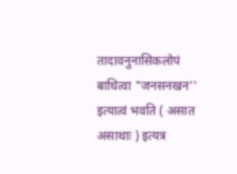तादावनुनासिकलोपं बाधित्वा "जनसनखन'' इत्यात्वं भवति ( असात असाथाः ) इत्यत्र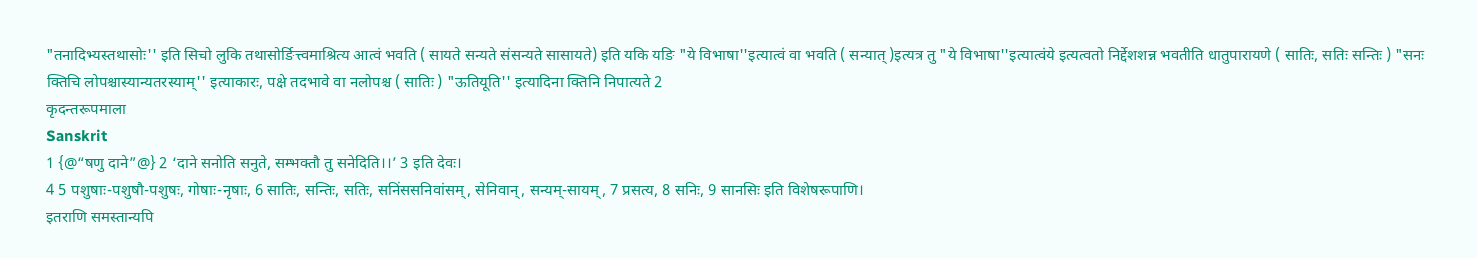"तनादिभ्यस्तथासोः'' इति सिचो लुकि तथासोर्ङित्त्वमाश्रित्य आत्वं भवति ( सायते सन्यते संसन्यते सासायते) इति यकि यङि "ये विभाषा''इत्यात्वं वा भवति ( सन्यात् )इत्यत्र तु "ये विभाषा''इत्यात्वंये इत्यत्वतो निर्द्देशशन्न भवतीति धातुपारायणे ( सातिः, सतिः सन्तिः ) "सनः क्तिचि लोपश्चास्यान्यतरस्याम्'' इत्याकारः, पक्षे तदभावे वा नलोपश्च ( सातिः ) "ऊतियूति'' इत्यादिना क्तिनि निपात्यते 2
कृदन्तरूपमाला
Sanskrit
1 {@“षणु दाने”@} 2 ‘दाने सनोति सनुते, सम्भक्तौ तु सनेदिति।।’ 3 इति देवः।
4 5 पशुषाः-पशुषौ-पशुषः, गोषाः-नृषाः, 6 सातिः, सन्तिः, सतिः, सनिंससनिवांसम्, सेनिवान्, सन्यम्-सायम्, 7 प्रसत्य, 8 सनिः, 9 सानसिः इति विशेषरूपाणि।
इतराणि समस्तान्यपि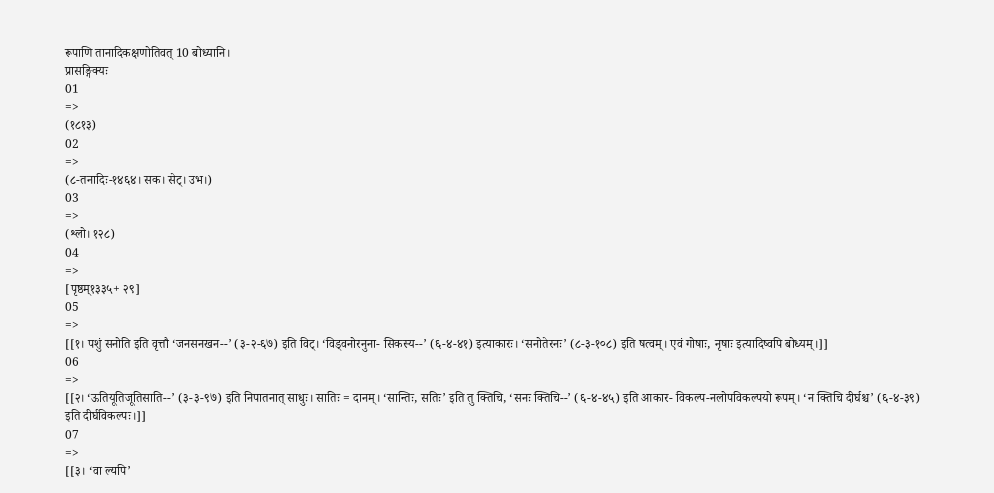रूपाणि तानादिकक्षणोतिवत् 10 बोध्यानि।
प्रासङ्गिक्यः
01
=>
(१८१३)
02
=>
(८-तनादिः-१४६४। सक। सेट्। उभ।)
03
=>
(श्लो। १२८)
04
=>
[पृष्ठम्१३३५+ २९]
05
=>
[[१। पशुं सनोति इति वृत्तौ ‘जनसनखन--’ (३-२-६७) इति विट्। ‘विड्वनोरनुना- सिकस्य--’ (६-४-४१) इत्याकारः। ‘सनोतेरनः’ (८-३-१०८) इति षत्वम्। एवं गोषाः, नृषाः इत्यादिष्वपि बोध्यम्।]]
06
=>
[[२। ‘ऊतियूतिजूतिसाति--’ (३-३-९७) इति निपातनात् साधुः। सातिः = दानम्। ‘सान्तिः, सतिः’ इति तु क्तिचि, ‘सनः क्तिचि--’ (६-४-४५) इति आकार- विकल्प-नलोपविकल्पयो रूपम्। ‘न क्तिचि दीर्घश्च’ (६-४-३९) इति दीर्घविकल्पः।]]
07
=>
[[३। ‘वा ल्यपि’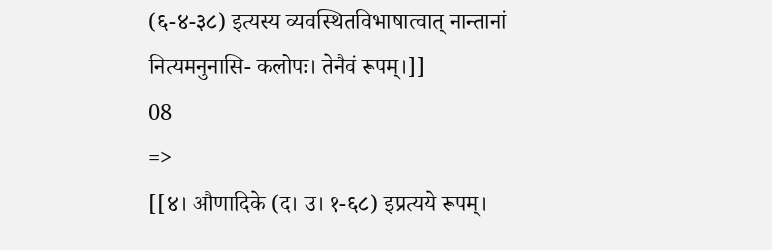(६-४-३८) इत्यस्य व्यवस्थितविभाषात्वात् नान्तानां नित्यमनुनासि- कलोपः। तेनैवं रूपम्।]]
08
=>
[[४। औणादिके (द। उ। १-६८) इप्रत्यये रूपम्।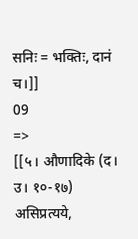सनिः = भक्तिः, दानं च।]]
09
=>
[[५। औणादिके (द। उ। १०-१७) असिप्रत्यये,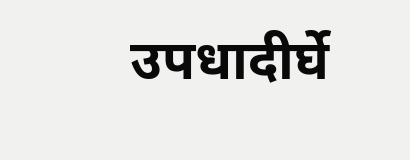उपधादीर्घे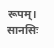रूपम्। सानसिः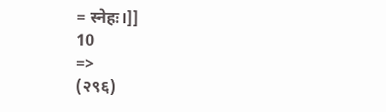= स्नेहः।]]
10
=>
(२९६)